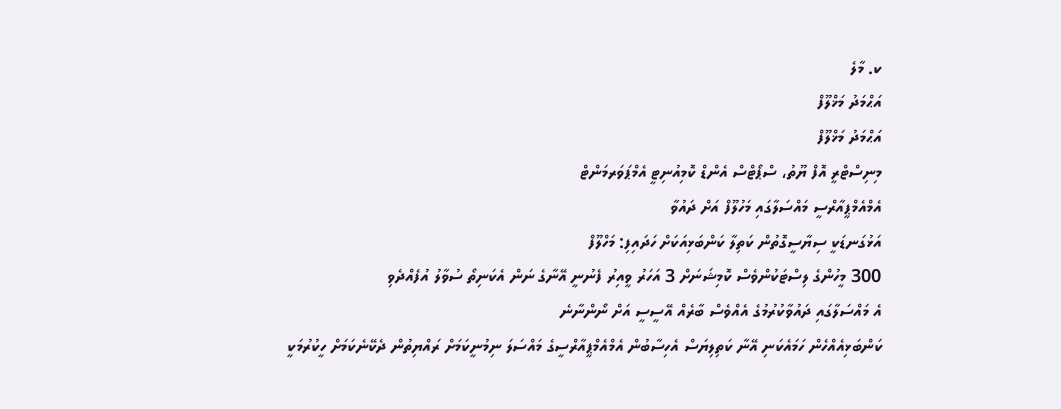ކ. މާލެ
އަޙްމަދު މަޚްލޫފް
އަޙްމަދު މަޚްލޫފް
މިނިސްޓްރީ އޮފް ޔޫތު، ސްޕޯޓްސް އެންޑް ކޮމިއުނިޓީ އެމްޕަވަރމަންޓް
އެމްއެމްޕީއާރްސީ މައްސަލާގައި މަހުލޫފް އަށް ދައުވާ
އަޅުގަނޑަކީ ސިޔާސީގޮތުން ކަތިލާ ކަންބަޅިއަކަށް ހަދައިފި: މަހްލޫފް
300 މީހުންގެ ލިސްޓަކުންވެސް ކޮމިޝަނަށް 3 އަހަރު ވީއިރު ފެނުނީ އޭނާގެ ނަން އެކަނިތޯ ސުވާލު އުފެއްދެވި
އެ މައްސަލާގައި ދައުވާކުރުމުގެ އެއްވެސް ބާރެއް އޭސީސީ އަށް ނޯންނާނެ
ކަންބަޅިއެއްހެން ހަމައެކަނި އޭނާ ކަތިލިޔަސް އެހިސާބުން އެމްއެމްޕީއާރްސީގެ މައްސަލަ ނިމުނީކަމަށް ރައްޔިތުން ދެކޭނެކަމަށް ހީކުރުމަކީ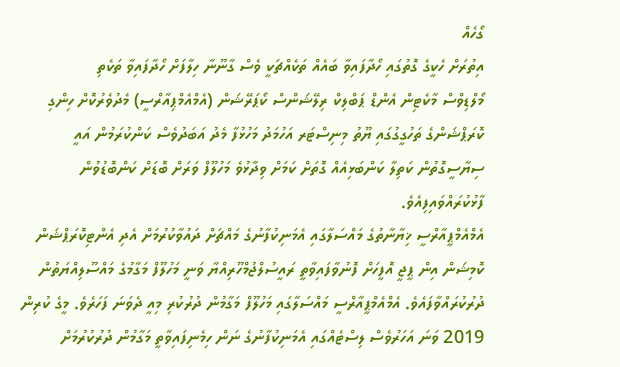ގޯހެއް
އިތުރަށް ހެކީގެ ގޮތުގައި ހޯދާފައިވާ ބައެއް ތަކެއްޗަކީ ވެސް ގާނޫނާ ހިލާފަށް ހޯދާފައިވާ ތަކެތި
މޯލްޑިވްސް މާކެޓިން އެންޑް ޕަބްލިކް ރިލޭޝަންސް ކޯޕަރޭޝަން (އެމްއެމްޕިއާރްސީ) މެދުވެރުކޮށް ހިންގި ކޮރަޕްޝަންގެ ތަހުގީގުގައި ޔޫތު މިނިސްޓަރ އަހުމަދު މަހުޅުފާ މެދު އަބަދުވެސް ކަންކުރަމުން އައީ ސިޔާސީގޮތުން ކަތިލާ ކަންބަޅިއެއް ގޮތަށް ކަމަށް ވިދާޅުވެ މަހުލޫފް ވަރަށް ބޮޑަށް ކަންބޮޑުވުން ފާޅުކުރައްވައިފިއެވެ.
އެމްއެމްޕީއާރްސީ ޚިޔާނާތުގެ މައްސަލާގައި އެމަނިކުފާނުގެ މައްޗަށް ދައުވާކުރުމަށް އެދި އެންޓިކޮރަޕްޝަން ކޮމިޝަން އިން ޕީޖީ އޮފީހަށް ފޮނުވާފައިވާތީ ރައީސުލްޖުމްހޫރިއްޔާ ވަނީ މަހުލޫފް މަގާމުގެ މައްސޫލިއްޔަތުން ދުރުކުރައްވާފައެވެ. އެމްއެމްޕީއާރްސީ މައްސަލާގައި މަހުލޫފް މަގާމުން ދުރުކުރި މިއީ ދެވަނަ ފަހަރެވެ. މީގެ ކުރިން 2019 ވަނަ އަހަރުވެސް ލިސްޓެއްގައި އެމަނިކުފާނުގެ ނަން ހިމެނިފައިވާތީ މަގާމުން ދުރުކުރުމަށް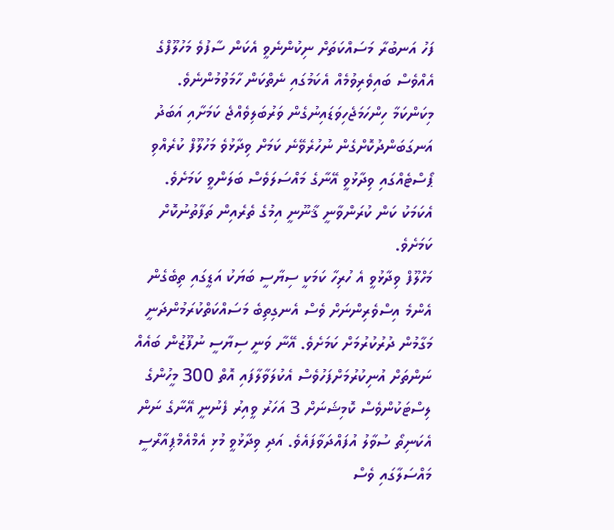ފަހު އަނބުރާ މަސައްކަތަށް ނިކުންނެވީ އެކަން ސާފުވެ މަހުލޫފްގެ އެއްވެސް ބައިވެރިވުމެއް އެކަމުގައި ނެތްކަން ހާމަވުމުންނެވެ.
މިކަންކަމާ ހިންހަމަޖެހިވަޑައިނުގެން ވަރުބަލިވެއްޖެ ކަމަށާއި އަބަދު އަނގަބަންދުކޮށްގެން ނުހުރެވޭނެ ކަމަށް ވިދާޅުވެ މަހުލޫފް ކުރެއްވި ޕޯސްޓެއްގައި ވިދާޅުވީ އޭނާގެ މައްސަލަވެސް ބަލަންވީ ކަމަށެވެ. އެކަމަކު ކަން ކުރަންވާނީ ޤާނޫނީ އިމުގެ ތެރެއިން ތަފާތުނުކޮށް ކަމަށެވެ.
މަހްލޫފް ވިދާޅުވީ އެ ހުރިހާ ކަމަކީ ސިޔާސީ ބަޔަކު އަޑީގައި ތިބެގެން އެންމެ އިސްވެރިންނަށް ވެސް އެނގިތިބެ މަސައްކަތްކުރަމުންދަނީ މަގާމުން ދުރުކުރުމަށް ކަމަށެވެ. އޭނާ ވަނީ ސިޔާސީ ނުފޫޒުން ބައެއް ނަންތަށް އުނިކުރުމަށްފަހުވެސް އެކުލަވާލާފައި އޮތް 300 މީހުންގެ ލިސްޓަކުންވެސް ކޮމިޝަނަށް 3 އަހަރު ވީއިރު ފެނުނީ އޭނާގެ ނަން އެކަނިތޯ ސުވާލު އުފައްދަވާފައެވެ. އަދި ވިދާޅުވީ މުޅި އެމްއެމްޕިއާރްސީ މައްސަލާގައި ވެސް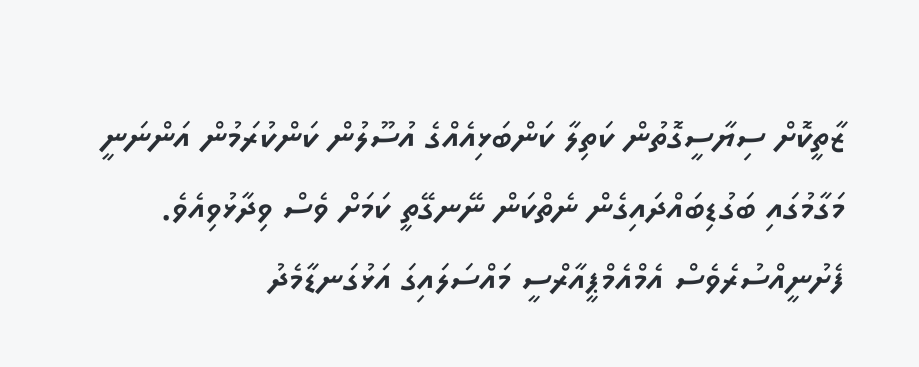ޒާތީކޮށް ސިޔާސީގޮތުން ކަތިލާ ކަންބަޅިއެއްގެ އުސޫލުން ކަންކުރަމުން އަންނަނީ މަގާމުގައި ބަގުޑިބައްދައިގެން ނެތްކަން ނޭނގޭތީ ކަމަށް ވެސް ވިދާޅުވިއެވެ.
ފެށުނީއްސުރެވެސް އެމްއެމްޕީއާރްސީ މައްސަލައިގަ އަޅުގަނޑާމެދު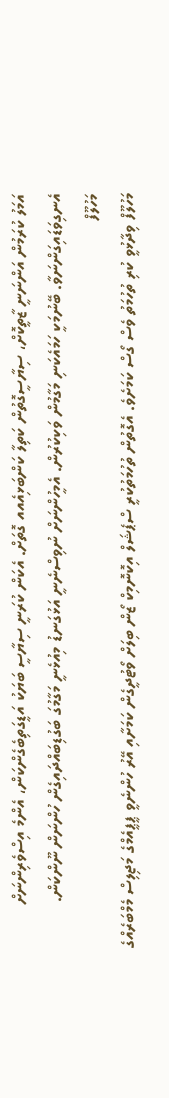އަމަލު ކުރަމުން އަންނަނީ ޒާތީކޮށް، ސިޔާސީގޮތުން ކަތިލާ ކަންބަޅިއެއއ ގޮތަށް. އެކަން ކުރަނީ ސިޔާސީ ބަޔަކު އަޑީގަތިބެގެންކަން، އެންމެ އިސްވެރިންނަށް އެނގިވަޑައިގަންނަވާ. ބޭނުމަކީ ހަމައެކަނި މަގާމުން ވަކިކުރުން. އެމީހުންނަށް ނުވިސްނެނީ އަޅުގަނޑު މިއުޅެނީ މަގާމުގަ ބަގުޑިބައްދައިގެން ހުންނަން ނޫންކަން.
މަހުލޫފް
މަހުލޫފް ވިދާޅުވީ ކުރި ތުހުމަތު ވެސް ގޯސް ކަމަށެވެ. އެގޮތުން ތުހުމަތުކުރީ ސްޕެޝަލް އިކޮނޮމިކް ޒޯން ބިލަށް ވޯޓުދީގެން ކަމަށާއި އޭރު ހުންނެވީ ޕީޕީއެމްގެ މަޖިލިސް މެމްބަރެއްގެ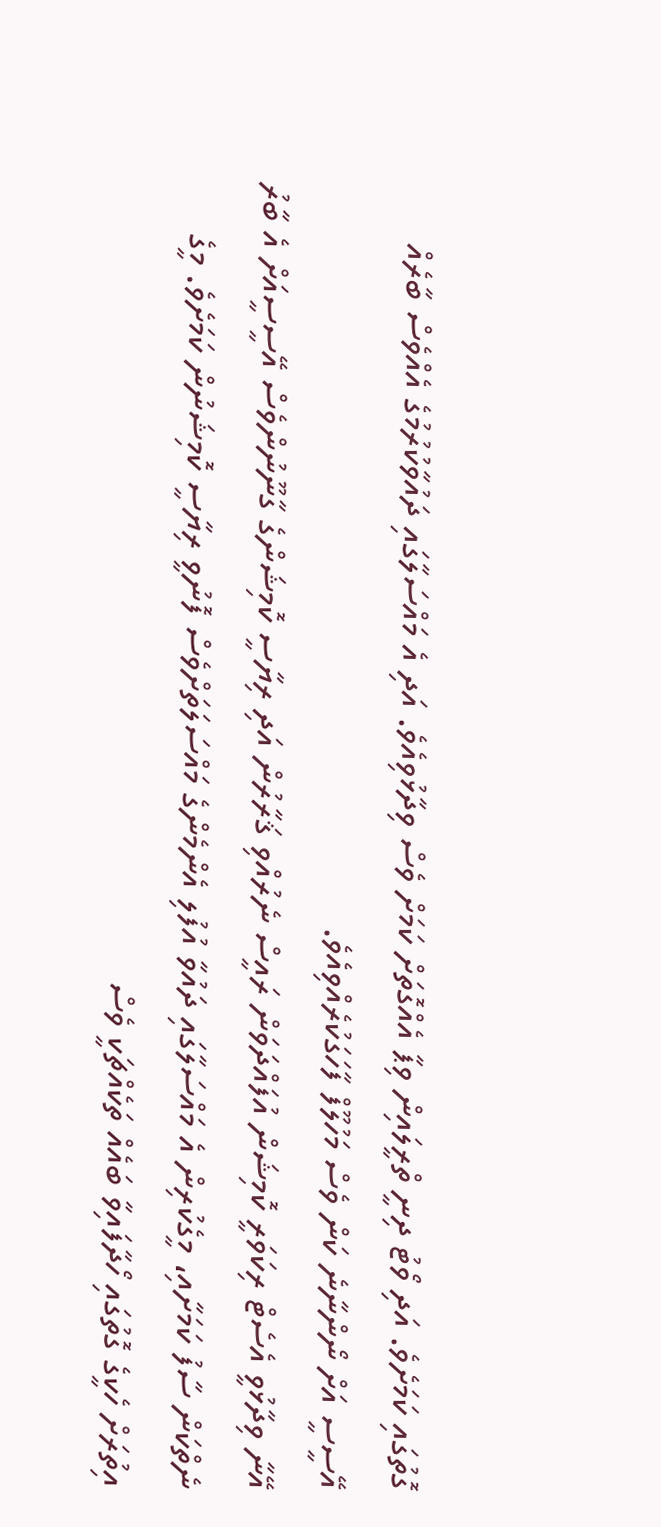ގޮތުގައި ކަމަށެވެ. އަދި ވޯޓު ދިނީ ތްރީލައިން ވިޕާ އެއްގޮތަށް ކަމަށް ވެސް ވިދާޅުވިއެވެ. އަދި އެ މައްސަލާގައި ދައުވާކުރުމުގެ އެއްވެސް ބާރެއް އޭސީސީ އަށް ނޯންނާނެ ކަން ވެސް މަހުލޫފް ފާހަގަކުރެއްވިއެވެ.
އޭނާ ވިދާޅުވީ އެސެޓް ރިކަވަރީ ކޮމިޝަން އުފައްދަވަން ރައީސް ނެރުއްވި ޤަރާރުން އަދި ރިޔާސީ ކޮމިޝަންގެ ގާނޫނުންވެސް އޭސީސީއަށް އެ ބާރު ނެތްކަން ސާފު ކަމަށާއި، މީގެކުރިން އެ މައްސަލާގައި ދައުވާ އުފުލި އެންމެންގެ މައްސަލަތަށްވެސް ފޮނުވީ ރިޔާސީ ކޮމިޝަނުން ކަމަށެވެ. މީގެ އިތުރަށް ހެކީގެ ގޮތުގައި ހޯދާފައިވާ ބައެއް ތަކެއްޗަކީ ވެސް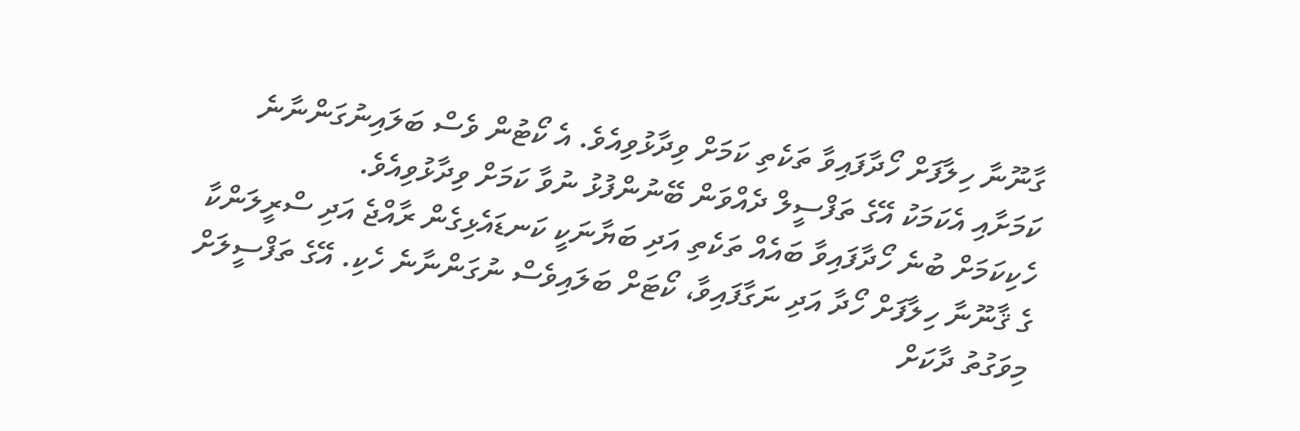ގާނޫނާ ހިލާފަށް ހޯދާފައިވާ ތަކެތި ކަމަށް ވިދާޅުވިއެވެ. އެ ކޯޓުން ވެސް ބަލައިނުގަންނާނެ ކަމަށާއި އެކަމަކު އޭގެ ތަފްސީލް ދެއްވަން ބޭނުންފުޅު ނުވާ ކަމަށް ވިދާޅުވިއެވެ.
ހެކިކަމަށް ބުނެ ހޯދާފައިވާ ބައެއް ތަކެތި އަދި ބަޔާނަކީ ކަނޑައެޅިގެން ރާއްޖެ އަދި ސްރީލަންކާ ގެ ޤާނޫނާ ހިލާފަށް ހޯދާ އަދި ނަގާފައިވާ، ކޯޓަށް ބަލައިވެސް ނުގަންނާނެ ހެކި. އޭގެ ތަފްސީލަށް މިވަގުތު ދާކަށް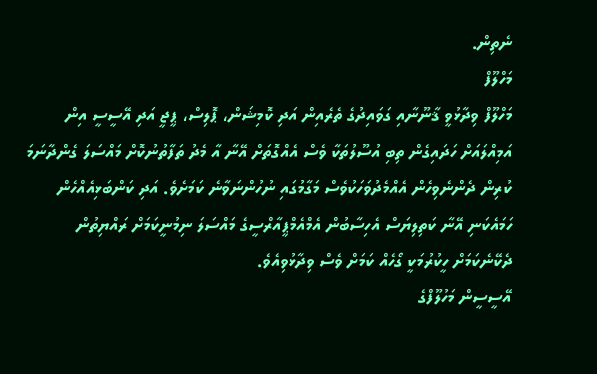ނެތިން.
މަހްލޫފް
މަހްލޫފް ވިދާޅުވީ ޤާނޫނާއި ގަވައިދުގެ ތެރެއިން އަދި ކޮމިޝަން، ޕޮލިސް، ޕީޖީ އަދި އޭސީސީ އިން އަމިއްލައަށް ހަދައިގެން ތިބި އުސޫލުތަކާ ވެސް އެއްގޮތަށް އޭނާ އާ މެދު ތަފާތުނުކޮށް މައްސަލަ ގެންދާނަމަ ކުރިން ދެންނެވިހެން އެއްމެދުވަހަކުވެސް މަގާމުގައި ނުހުންނަވާނެ ކަމަށެވެ. އަދި ކަންބަޅިއެއްހެން ހަމައެކަނި އޭނާ ކަތިލިޔަސް އެހިސާބުން އެމްއެމްޕީއާރްސީގެ މައްސަލަ ނިމުނީކަމަށް ރައްޔިތުން ދެކޭނެކަމަށް ހީކުރުމަކީ ގޯހެއް ކަމަށް ވެސް ވިދާޅުވިއެވެ.
އޭސީސީން މަހުލޫފްގެ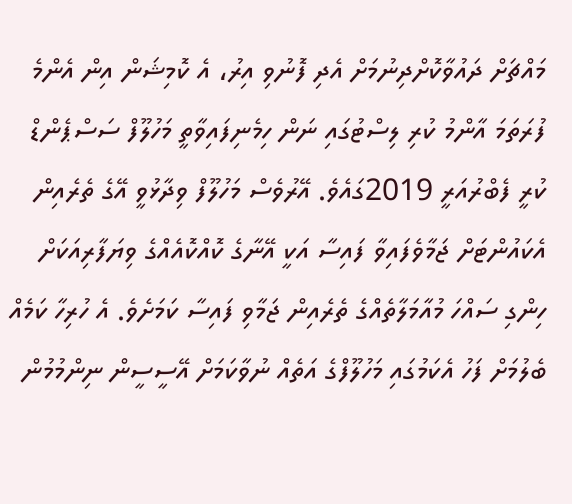މައްޗަށް ދައުވާކޮށްދިނުމަށް އެދި ފޮނުވި އިރު، އެ ކޮމިޝަން އިން އެންމެ ފުރަތަމަ އާންމު ކުރި ލިސްޓުގައި ނަން ހިމެނިފައިވާތީ މަހުލޫފް ސަސްޕެންޑް ކުރީ ފެބްރުއަރީ 2019ގައެވެ. އޭރުވެސް މަހުލޫފް ވިދާޅުވީ އޭގެ ތެރެއިން އެކައުންޓަށް ޖަމާވެފައިވާ ފައިސާ އަކީ އޭނާގެ ކޮއްކޮއެއްގެ ވިޔަފާރިއަކަށް ހިންގި ސައްހަ މުއާމަލާތެއްގެ ތެރެއިން ޖަމާވި ފައިސާ ކަމަށެވެ. އެ ހުރިހާ ކަމެއް ބެލުމަށް ފަހު އެކަމުގައި މަހުލޫފްގެ އަތެއް ނުވާކަމަށް އޭސީސީން ނިންމުމުން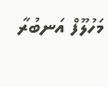މަހުލޫފް އަނބުރާ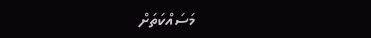މަސައްކަތަށް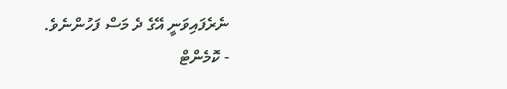ނެރެފައިވަނީ އޭގެ ދެ މަސް ފަހުންނެވެ.
- ކޮމެންޓް